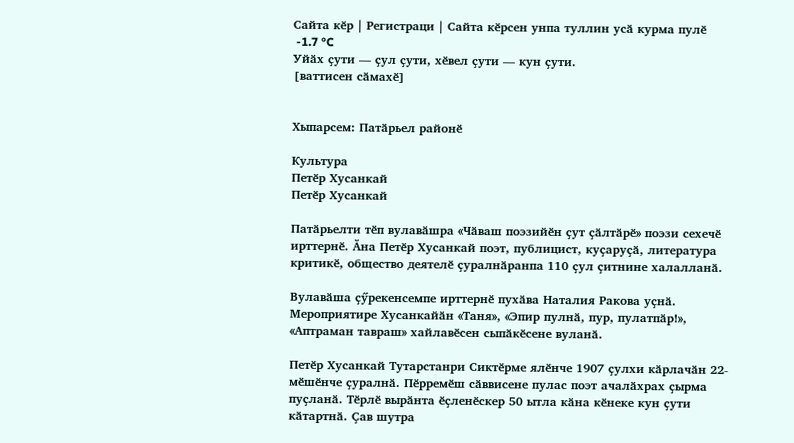Сайта кӗр | Регистраци | Сайта кӗрсен унпа туллин усӑ курма пулӗ
 -1.7 °C
Уйӑх ҫути — ҫул ҫути, хӗвел ҫути — кун ҫути.
[ваттисен сӑмахӗ]


Хыпарсем: Патӑрьел районӗ

Культура
Петӗр Хусанкай
Петӗр Хусанкай

Патӑрьелти тӗп вулавӑшра «Чӑваш поэзийӗн ҫут ҫӑлтӑрӗ» поэзи сехечӗ ирттернӗ. Ӑна Петӗр Хусанкай поэт, публицист, куҫаруҫӑ, литература критикӗ, общество деятелӗ ҫуралнӑранпа 110 ҫул ҫитнине халалланӑ.

Вулавӑша ҫӳрекенсемпе ирттернӗ пухӑва Наталия Ракова уҫнӑ. Мероприятире Хусанкайӑн «Таня», «Эпир пулнӑ, пур, пулатпӑр!», «Аптраман тавраш» хайлавӗсен сыпӑкӗсене вуланӑ.

Петӗр Хусанкай Тутарстанри Сиктӗрме ялӗнче 1907 ҫулхи кӑрлачӑн 22-мӗшӗнче ҫуралнӑ. Пӗрремӗш сӑввисене пулас поэт ачалӑхрах ҫырма пуҫланӑ. Тӗрлӗ вырӑнта ӗҫленӗскер 50 ытла кӑна кӗнеке кун ҫути кӑтартнӑ. Ҫав шутра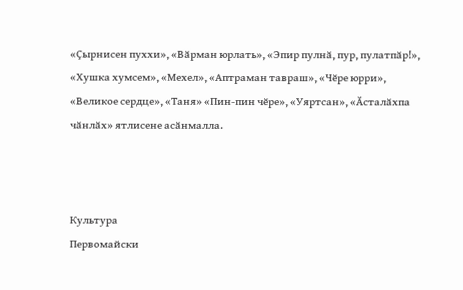«Ҫырнисен пуххи», «Вӑрман юрлать», «Эпир пулнӑ, пур, пулатпӑр!», «Хушка хумсем», «Мехел», «Аптраман тавраш», «Чӗре юрри», «Великое сердце», «Таня» «Пин-пин чӗре», «Уяртсан», «Ӑсталӑхпа чӑнлӑх» ятлисене асӑнмалла.



Культура
Первомайски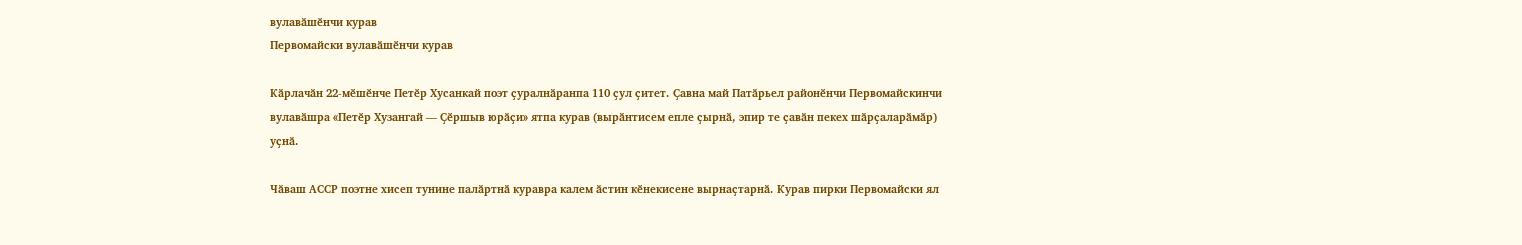вулавӑшӗнчи курав
Первомайски вулавӑшӗнчи курав

Кӑрлачӑн 22-мӗшӗнче Петӗр Хусанкай поэт ҫуралнӑранпа 110 ҫул ҫитет. Ҫавна май Патӑрьел районӗнчи Первомайскинчи вулавӑшра «Петӗр Хузангай — Ҫӗршыв юрӑҫи» ятпа курав (вырӑнтисем епле ҫырнӑ, эпир те ҫавӑн пекех шӑрҫаларӑмӑр) уҫнӑ.

Чӑваш АССР поэтне хисеп тунине палӑртнӑ куравра калем ӑстин кӗнекисене вырнаҫтарнӑ. Курав пирки Первомайски ял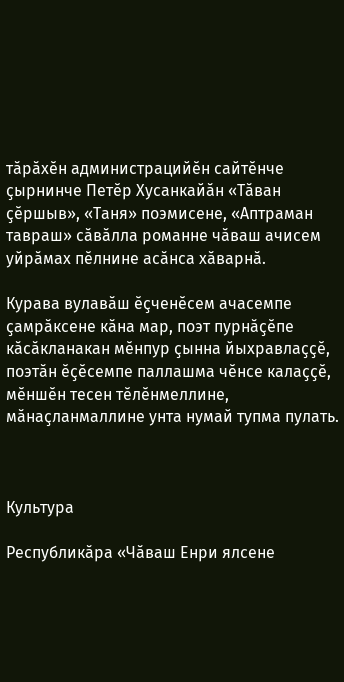тӑрӑхӗн администрацийӗн сайтӗнче ҫырнинче Петӗр Хусанкайӑн «Тӑван ҫӗршыв», «Таня» поэмисене, «Аптраман тавраш» сӑвӑлла романне чӑваш ачисем уйрӑмах пӗлнине асӑнса хӑварнӑ.

Курава вулавӑш ӗҫченӗсем ачасемпе ҫамрӑксене кӑна мар, поэт пурнӑҫӗпе кӑсӑкланакан мӗнпур ҫынна йыхравлаҫҫӗ, поэтӑн ӗҫӗсемпе паллашма чӗнсе калаҫҫӗ, мӗншӗн тесен тӗлӗнмеллине, мӑнаҫланмаллине унта нумай тупма пулать.



Культура

Республикӑра «Чӑваш Енри ялсене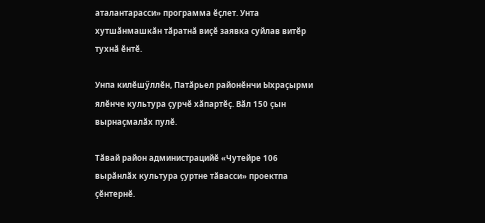аталантарасси» программа ӗҫлет. Унта хутшӑнмашкӑн тӑратнӑ виҫӗ заявка суйлав витӗр тухнӑ ӗнтӗ.

Унпа килӗшӳллӗн, Патӑрьел районӗнчи Ыхраҫырми ялӗнче культура ҫурчӗ хӑпартӗҫ. Вӑл 150 ҫын вырнаҫмалӑх пулӗ.

Тӑвай район администрацийӗ «Чутейре 106 вырӑнлӑх культура ҫуртне тӑвасси» проектпа ҫӗнтернӗ.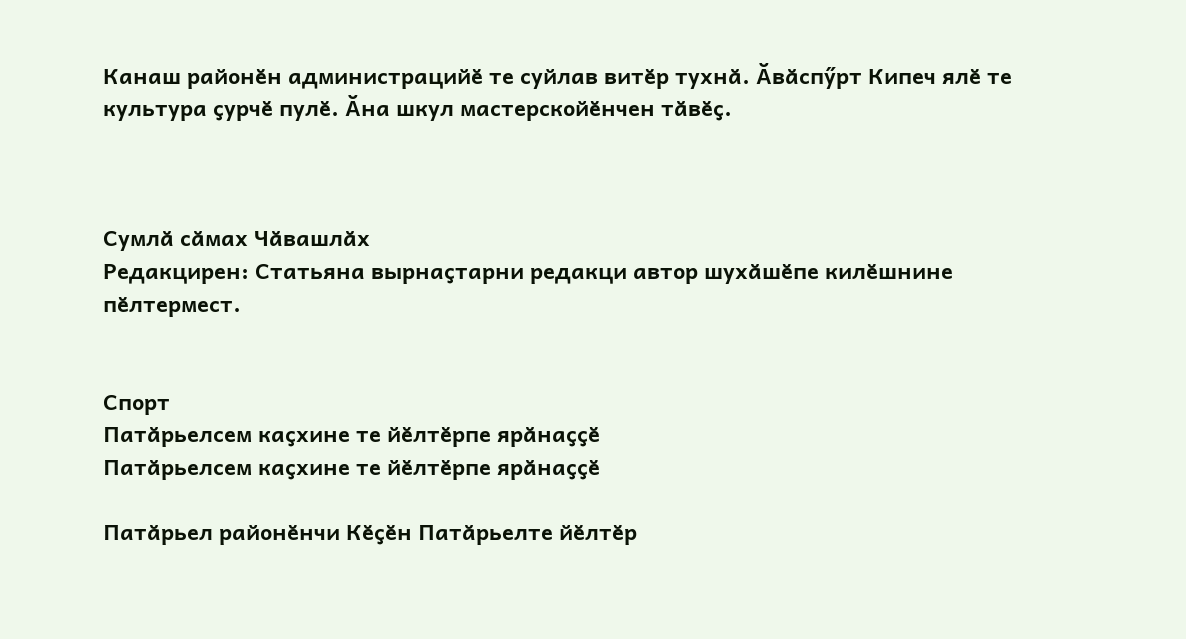Канаш районӗн администрацийӗ те суйлав витӗр тухнӑ. Ӑвӑспӳрт Кипеч ялӗ те культура ҫурчӗ пулӗ. Ӑна шкул мастерскойӗнчен тӑвӗҫ.



Сумлӑ сӑмах Чӑвашлӑх
Редакцирен: Статьяна вырнаҫтарни редакци автор шухӑшӗпе килӗшнине пӗлтермест.


Спорт
Патӑрьелсем каҫхине те йӗлтӗрпе ярӑнаҫҫӗ
Патӑрьелсем каҫхине те йӗлтӗрпе ярӑнаҫҫӗ

Патӑрьел районӗнчи Кӗҫӗн Патӑрьелте йӗлтӗр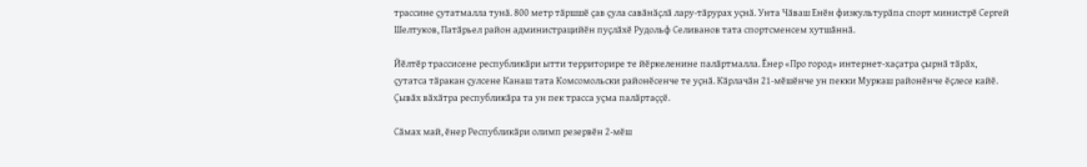трассине ҫутатмалла тунӑ. 800 метр тӑршшӗ ҫав ҫула савӑнӑҫлӑ лару-тӑрурах уҫнӑ. Унта Чӑваш Енӗн физкультурӑпа спорт министрӗ Сергей Шелтуков, Патӑрьел район администрацийӗн пуҫлӑхӗ Рудольф Селиванов тата спортсменсем хутшӑннӑ.

Йӗлтӗр трассисене республикӑри ытти территорире те йӗркеленине палӑртмалла. Ӗнер «Про город» интернет-хаҫатра ҫырнӑ тӑрӑх, ҫутатса тӑракан ҫулсене Канаш тата Комсомольски районӗсенче те уҫнӑ. Кӑрлачӑн 21-мӗшӗнче ун пекки Муркаш районӗнче ӗҫлесе кайӗ. Ҫывӑх вӑхӑтра республикӑра та ун пек трасса уҫма палӑртаҫҫӗ.

Сӑмах май, ӗнер Республикӑри олимп резервӗн 2-мӗш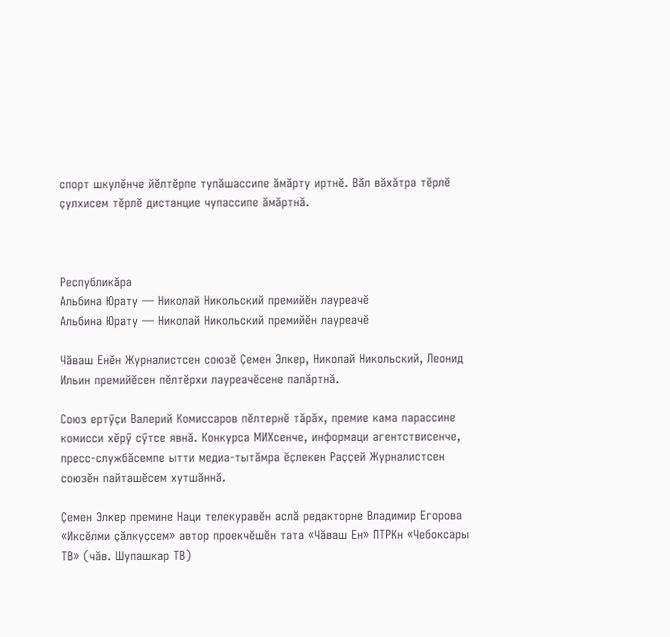спорт шкулӗнче йӗлтӗрпе тупӑшассипе ӑмӑрту иртнӗ. Вӑл вӑхӑтра тӗрлӗ ҫулхисем тӗрлӗ дистанцие чупассипе ӑмӑртнӑ.



Республикӑра
Альбина Юрату — Николай Никольский премийӗн лауреачӗ
Альбина Юрату — Николай Никольский премийӗн лауреачӗ

Чӑваш Енӗн Журналистсен союзӗ Ҫемен Элкер, Николай Никольский, Леонид Ильин премийӗсен пӗлтӗрхи лауреачӗсене палӑртнӑ.

Союз ертӳҫи Валерий Комиссаров пӗлтернӗ тӑрӑх, премие кама парассине комисси хӗрӳ сӳтсе явнӑ. Конкурса МИХсенче, информаци агентствисенче, пресс-службӑсемпе ытти медиа-тытӑмра ӗҫлекен Раҫҫей Журналистсен союзӗн пайташӗсем хутшӑннӑ.

Ҫемен Элкер премине Наци телекуравӗн аслӑ редакторне Владимир Егорова «Иксӗлми ҫӑлкуҫсем» автор проекчӗшӗн тата «Чӑваш Ен» ПТРКн «Чебоксары ТВ» (чӑв. Шупашкар ТВ)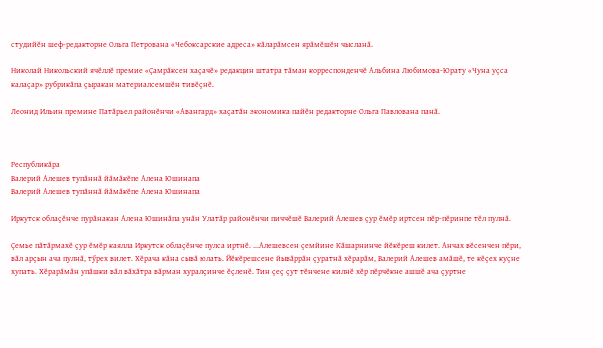студийӗн шеф-редакторне Ольга Петрована «Чебоксарские адреса» кӑларӑмсен ярӑмӗшӗн чысланӑ.

Николай Никольский ячӗллӗ премие «Ҫамрӑксен хаҫачӗ» редакцин штатра тӑман корреспонденчӗ Альбина Любимова-Юрату «Чуна уҫса калаҫар» рубрикӑпа ҫыракан материалсемшӗн тивӗҫнӗ.

Леонид Ильин премине Патӑрьел районӗнчи «Авангард» хаҫатӑн экономика пайӗн редакторне Ольга Павлована панӑ.



Республикӑра
Валерий Алешев тупӑннӑ йӑмӑкӗпе Алена Юшинапа
Валерий Алешев тупӑннӑ йӑмӑкӗпе Алена Юшинапа

Иркутск облаҫӗнче пурӑнакан Алена Юшинӑпа унӑн Улатӑр районӗнчи пиччӗшӗ Валерий Алешев ҫур ӗмӗр иртсен пӗр-пӗринпе тӗл пулнӑ.

Ҫемье пӑтӑрмахӗ ҫур ӗмӗр каялла Иркутск облаҫӗнче пулса иртнӗ. ...Алешевсен ҫемйине Кӑшарнинче йӗкӗреш килет. Анчах вӗсенчен пӗри, вӑл арҫын ача пулнӑ, тӳрех вилет. Хӗрача кӑна сывӑ юлать. Йӗкӗрешсене йывӑррӑн ҫуратнӑ хӗрарӑм, Валерий Алешев амӑшӗ, те кӗҫех куҫне хупать. Хӗрарӑмӑн упӑшки вӑл вӑхӑтра вӑрман хуралҫинче ӗҫленӗ. Тин ҫеҫ ҫут тӗнчене килнӗ хӗр пӗрчӗкне ашшӗ ача ҫуртне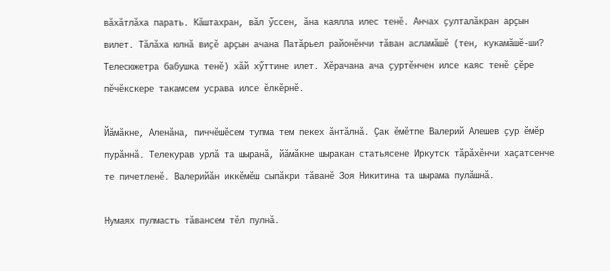вӑхӑтлӑха парать. Кӑштахран, вӑл ӳссен, ӑна каялла илес тенӗ. Анчах ҫулталӑкран арҫын вилет. Тӑлӑха юлнӑ виҫӗ арҫын ачана Патӑрьел районӗнчи тӑван асламӑшӗ (тен, кукамӑшӗ-ши? Телесюжетра бабушка тенӗ) хӑй хӳттине илет. Хӗрачана ача ҫуртӗнчен илсе каяс тенӗ ҫӗре пӗчӗкскере такамсем усрава илсе ӗлкӗрнӗ.

Йӑмӑкне, Аленӑна, пиччӗшӗсем тупма тем пекех ӑнтӑлнӑ. Ҫак ӗмӗтпе Валерий Алешев ҫур ӗмӗр пурӑннӑ. Телекурав урлӑ та шыранӑ, йӑмӑкне шыракан статьясене Иркутск тӑрӑхӗнчи хаҫатсенче те пичетленӗ. Валерийӑн иккӗмӗш сыпӑкри тӑванӗ Зоя Никитина та шырама пулӑшнӑ.

Нумаях пулмасть тӑвансем тӗл пулнӑ.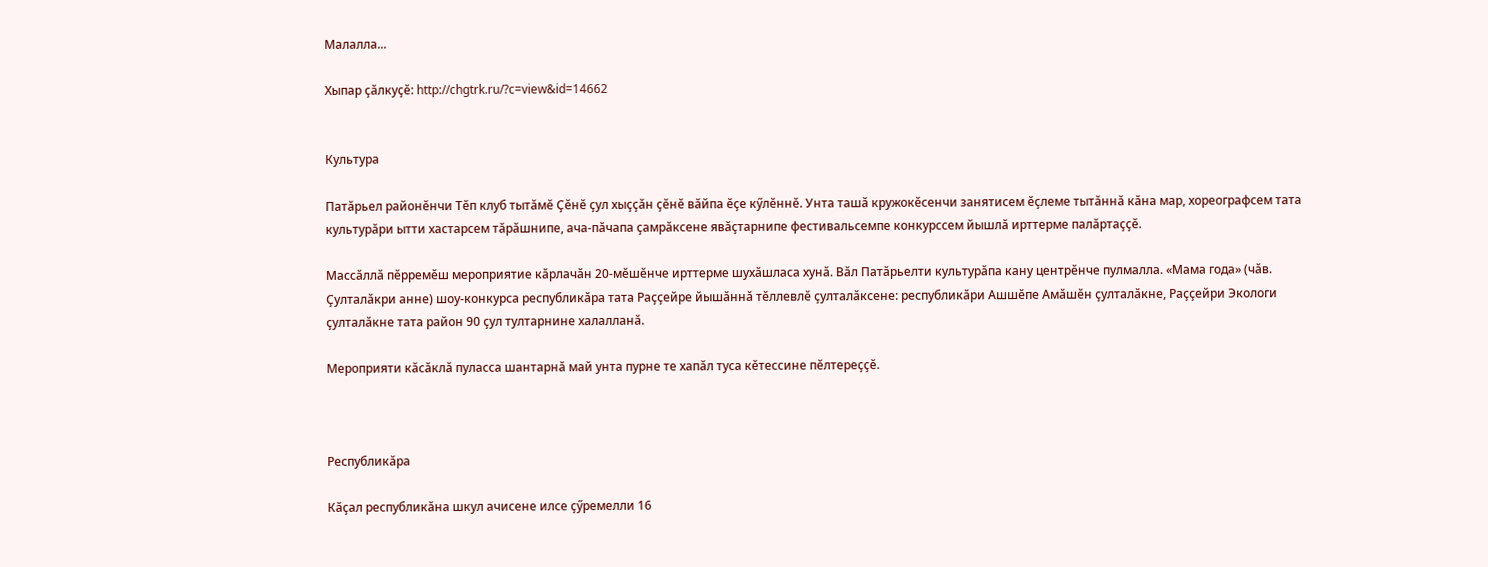Малалла...

Хыпар ҫӑлкуҫӗ: http://chgtrk.ru/?c=view&id=14662


Культура

Патӑрьел районӗнчи Тӗп клуб тытӑмӗ Ҫӗнӗ ҫул хыҫҫӑн ҫӗнӗ вӑйпа ӗҫе кӳлӗннӗ. Унта ташӑ кружокӗсенчи занятисем ӗҫлеме тытӑннӑ кӑна мар, хореографсем тата культурӑри ытти хастарсем тӑрӑшнипе, ача-пӑчапа ҫамрӑксене явӑҫтарнипе фестивальсемпе конкурссем йышлӑ ирттерме палӑртаҫҫӗ.

Массӑллӑ пӗрремӗш мероприятие кӑрлачӑн 20-мӗшӗнче ирттерме шухӑшласа хунӑ. Вӑл Патӑрьелти культурӑпа кану центрӗнче пулмалла. «Мама года» (чӑв. Ҫулталӑкри анне) шоу-конкурса республикӑра тата Раҫҫейре йышӑннӑ тӗллевлӗ ҫулталӑксене: республикӑри Ашшӗпе Амӑшӗн ҫулталӑкне, Раҫҫейри Экологи ҫулталӑкне тата район 90 ҫул тултарнине халалланӑ.

Мероприяти кӑсӑклӑ пуласса шантарнӑ май унта пурне те хапӑл туса кӗтессине пӗлтереҫҫӗ.



Республикӑра

Кӑҫал республикӑна шкул ачисене илсе ҫӳремелли 16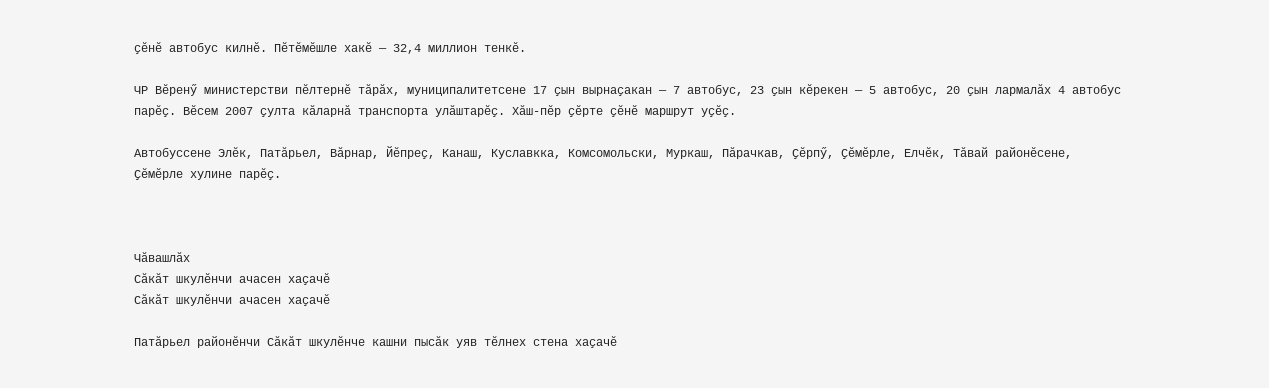ҫӗнӗ автобус килнӗ. Пӗтӗмӗшле хакӗ — 32,4 миллион тенкӗ.

ЧР Вӗренӳ министерстви пӗлтернӗ тӑрӑх, муниципалитетсене 17 ҫын вырнаҫакан — 7 автобус, 23 ҫын кӗрекен — 5 автобус, 20 ҫын лармалӑх 4 автобус парӗҫ. Вӗсем 2007 ҫулта кӑларнӑ транспорта улӑштарӗҫ. Хӑш-пӗр ҫӗрте ҫӗнӗ маршрут уҫӗҫ.

Автобуссене Элӗк, Патӑрьел, Вӑрнар, Йӗпреҫ, Канаш, Куславкка, Комсомольски, Муркаш, Пӑрачкав, Ҫӗрпӳ, Ҫӗмӗрле, Елчӗк, Тӑвай районӗсене, Ҫӗмӗрле хулине парӗҫ.



Чӑвашлӑх
Сӑкӑт шкулӗнчи ачасен хаҫачӗ
Сӑкӑт шкулӗнчи ачасен хаҫачӗ

Патӑрьел районӗнчи Сӑкӑт шкулӗнче кашни пысӑк уяв тӗлнех стена хаҫачӗ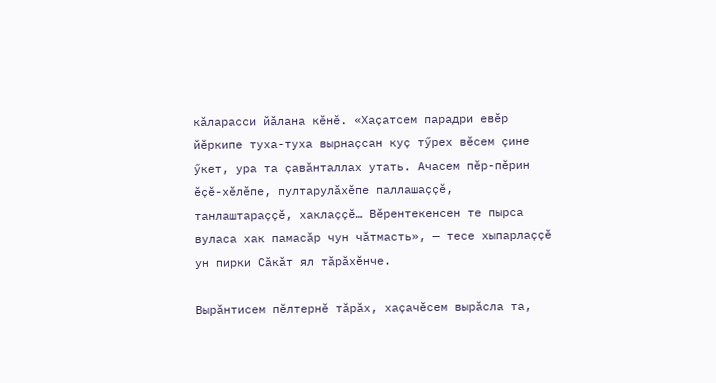кӑларасси йӑлана кӗнӗ. «Хаҫатсем парадри евӗр йӗркипе туха-туха вырнаҫсан куҫ тӳрех вӗсем ҫине ӳкет, ура та ҫавӑнталлах утать. Ачасем пӗр-пӗрин ӗҫӗ-хӗлӗпе, пултарулӑхӗпе паллашаҫҫӗ, танлаштараҫҫӗ, хаклаҫҫӗ… Вӗрентекенсен те пырса вуласа хак памасӑр чун чӑтмасть», — тесе хыпарлаҫҫӗ ун пирки Сӑкӑт ял тӑрӑхӗнче.

Вырӑнтисем пӗлтернӗ тӑрӑх, хаҫачӗсем вырӑсла та,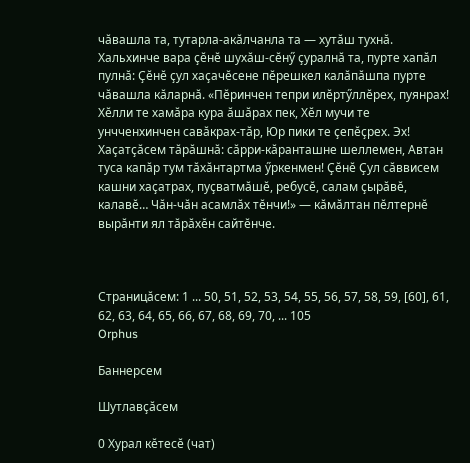чӑвашла та, тутарла-акӑлчанла та — хутӑш тухнӑ. Хальхинче вара ҫӗнӗ шухӑш-сӗнӳ ҫуралнӑ та, пурте хапӑл пулнӑ: Ҫӗнӗ ҫул хаҫачӗсене пӗрешкел калӑпӑшпа пурте чӑвашла кӑларнӑ. «Пӗринчен тепри илӗртӳллӗрех, пуянрах! Хӗлли те хамӑра кура ӑшӑрах пек, Хӗл мучи те унчченхинчен савӑкрах-тӑр, Юр пики те ҫепӗҫрех. Эх! Хаҫатҫӑсем тӑрӑшнӑ: сӑрри-кӑранташне шеллемен, Автан туса капӑр тум тӑхӑнтартма ӳркенмен! Ҫӗнӗ Ҫул сӑввисем кашни хаҫатрах, пуҫватмӑшӗ, ребусӗ, салам ҫырӑвӗ, калавӗ… Чӑн-чӑн асамлӑх тӗнчи!» — кӑмӑлтан пӗлтернӗ вырӑнти ял тӑрӑхӗн сайтӗнче.



Страницӑсем: 1 ... 50, 51, 52, 53, 54, 55, 56, 57, 58, 59, [60], 61, 62, 63, 64, 65, 66, 67, 68, 69, 70, ... 105
Orphus

Баннерсем

Шутлавҫӑсем

0 Хурал кӗтесӗ (чат)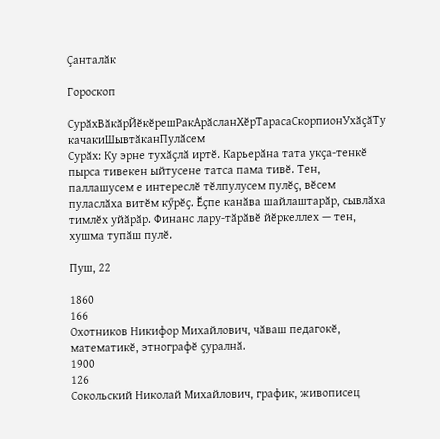Ҫанталӑк

Гороскоп

СурӑхВӑкӑрЙӗкӗрешРакАрӑсланХӗрТарасаСкорпионУхӑҫӑТу качакиШывтӑканПулӑсем
Сурӑх: Ку эрне тухӑҫлӑ иртӗ. Карьерӑна тата укҫа-тенкӗ пырса тивекен ыйтусене татса пама тивӗ. Тен, паллашусем е интереслӗ тӗлпулусем пулӗҫ, вӗсем пуласлӑха витӗм кӳрӗҫ. Ӗҫпе канӑва шайлаштарӑр, сывлӑха тимлӗх уйӑрӑр. Финанс лару-тӑрӑвӗ йӗркеллех — тен, хушма тупӑш пулӗ.

Пуш, 22

1860
166
Охотников Никифор Михайлович, чӑваш педагокӗ, математикӗ, этнографӗ ҫуралнӑ.
1900
126
Сокольский Николай Михайлович, график, живописец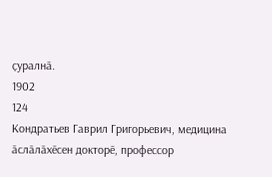ҫуралнӑ.
1902
124
Кондратьев Гаврил Григорьевич, медицина ӑслӑлӑхӗсен докторӗ, профессор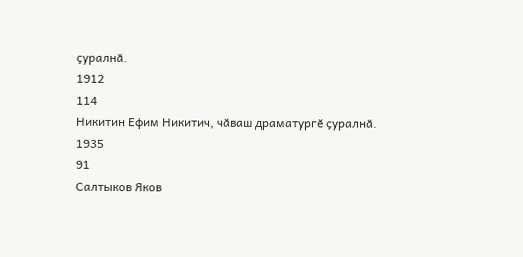ҫуралнӑ.
1912
114
Никитин Ефим Никитич, чӑваш драматургӗ ҫуралнӑ.
1935
91
Салтыков Яков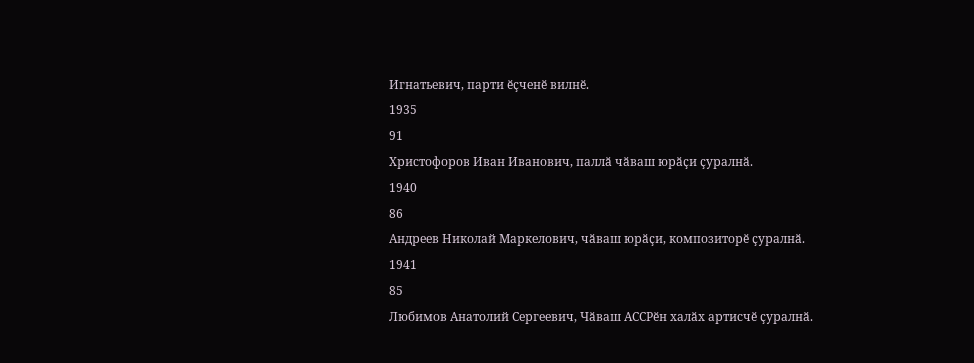Игнатьевич, парти ӗҫченӗ вилнӗ.
1935
91
Христофоров Иван Иванович, паллӑ чӑваш юрӑҫи ҫуралнӑ.
1940
86
Андреев Николай Маркелович, чӑваш юрӑҫи, композиторӗ ҫуралнӑ.
1941
85
Любимов Анатолий Сергеевич, Чӑваш АССРӗн халӑх артисчӗ ҫуралнӑ.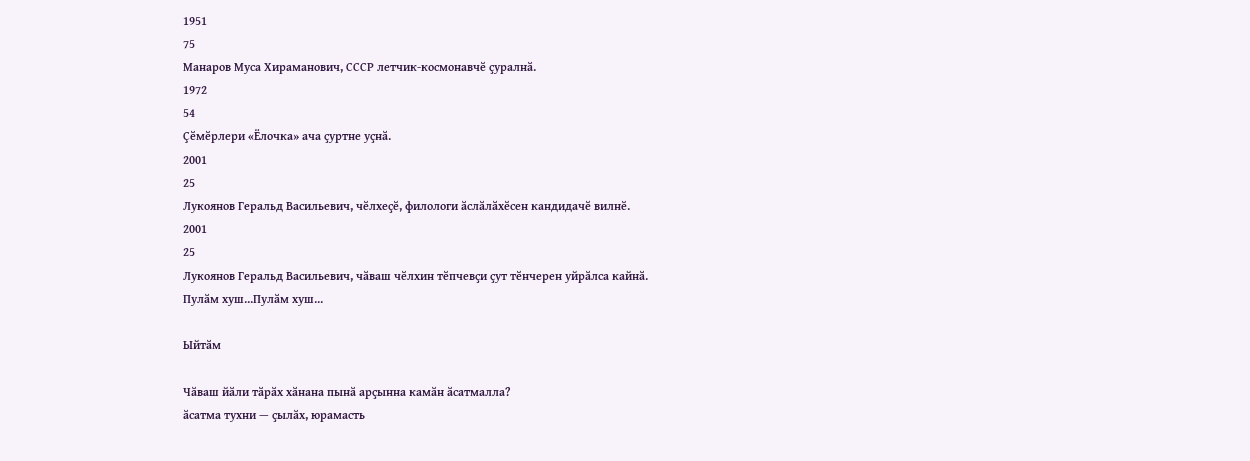1951
75
Манаров Муса Хираманович, СССР летчик-космонавчӗ ҫуралнӑ.
1972
54
Ҫӗмӗрлери «Ёлочка» ача ҫуртне уҫнӑ.
2001
25
Лукоянов Геральд Васильевич, чӗлхеҫӗ, филологи ӑслӑлӑхӗсен кандидачӗ вилнӗ.
2001
25
Лукоянов Геральд Васильевич, чӑваш чӗлхин тӗпчевҫи ҫут тӗнчерен уйрӑлса кайнӑ.
Пулӑм хуш...Пулӑм хуш...

Ыйтӑм

Чӑваш йӑли тӑрӑх хӑнана пынӑ арҫынна камӑн ӑсатмалла?
ӑсатма тухни — ҫылӑх, юрамасть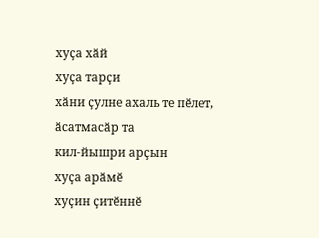хуҫа хӑй
хуҫа тарҫи
хӑни ҫулне ахаль те пӗлет, ӑсатмасӑр та
кил-йышри арҫын
хуҫа арӑмӗ
хуҫин ҫитӗннӗ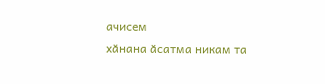ачисем
хӑнана ӑсатма никам та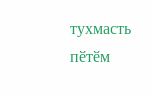тухмасть
пӗтӗм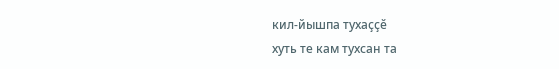кил-йышпа тухаҫҫӗ
хуть те кам тухсан та